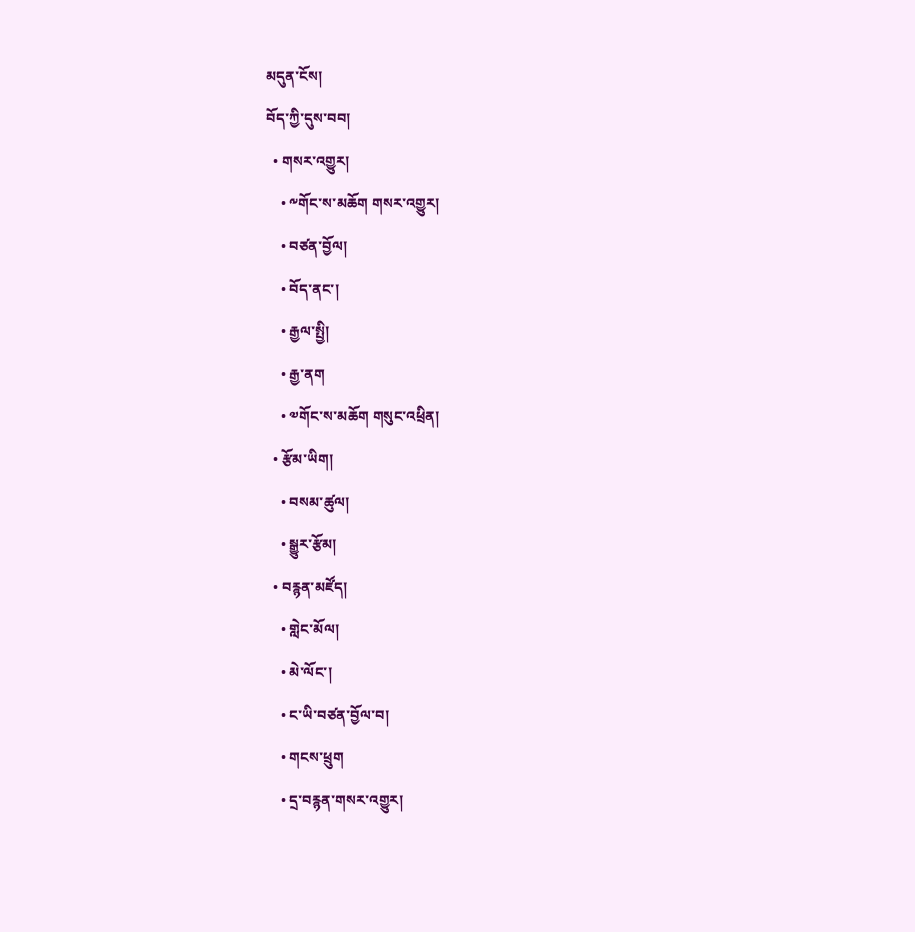མདུན་ངོས།
བོད་ཀྱི་དུས་བབ།
  • གསར་འགྱུར།
    • ༸གོང་ས་མཆོག གསར་འགྱུར།
    • བཙན་བྱོལ།
    • བོད་ནང་།
    • རྒྱལ་སྤྱི།
    • རྒྱ་ནག
    • ༧གོང་ས་མཆོག གསུང་འཕྲིན།
  • རྩོམ་ཡིག།
    • བསམ་ཚུལ།
    • སྒྱུར་རྩོམ།
  • བརྙན་མཛོད།
    • གླེང་མོལ།
    • མེ་ལོང་།
    • ང་ཡི་བཙན་བྱོལ་བ།
    • གངས་ཕྲུག
    • དྲ་བརྙན་གསར་འགྱུར།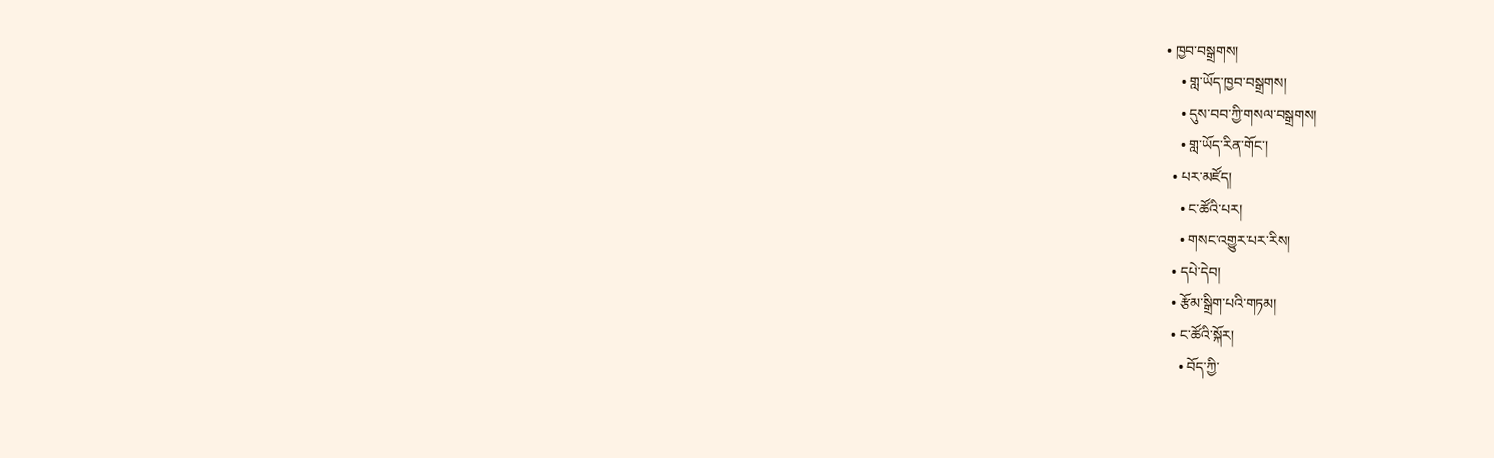• ཁྱབ་བསྒྲགས།
    • གླ་ཡོད་ཁྱབ་བསྒྲགས།
    • དུས་བབ་ཀྱི་གསལ་བསྒྲགས།
    • གླ་ཡོད་རིན་གོང་།
  • པར་མཛོད།
    • ང་ཚོའི་པར།
    • གསང་འགྱུར་པར་རིས།
  • དཔེ་དེབ།
  • རྩོམ་སྒྲིག་པའི་གཏམ།
  • ང་ཚོའི་སྐོར།
    • བོད་ཀྱི་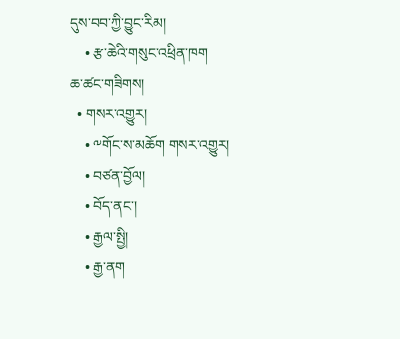དུས་བབ་ཀྱི་བྱུང་རིམ།
    • རྩ་ཆེའི་གསུང་འཕྲིན་ཁག
ཆ་ཚང་གཟིགས།
  • གསར་འགྱུར།
    • ༸གོང་ས་མཆོག གསར་འགྱུར།
    • བཙན་བྱོལ།
    • བོད་ནང་།
    • རྒྱལ་སྤྱི།
    • རྒྱ་ནག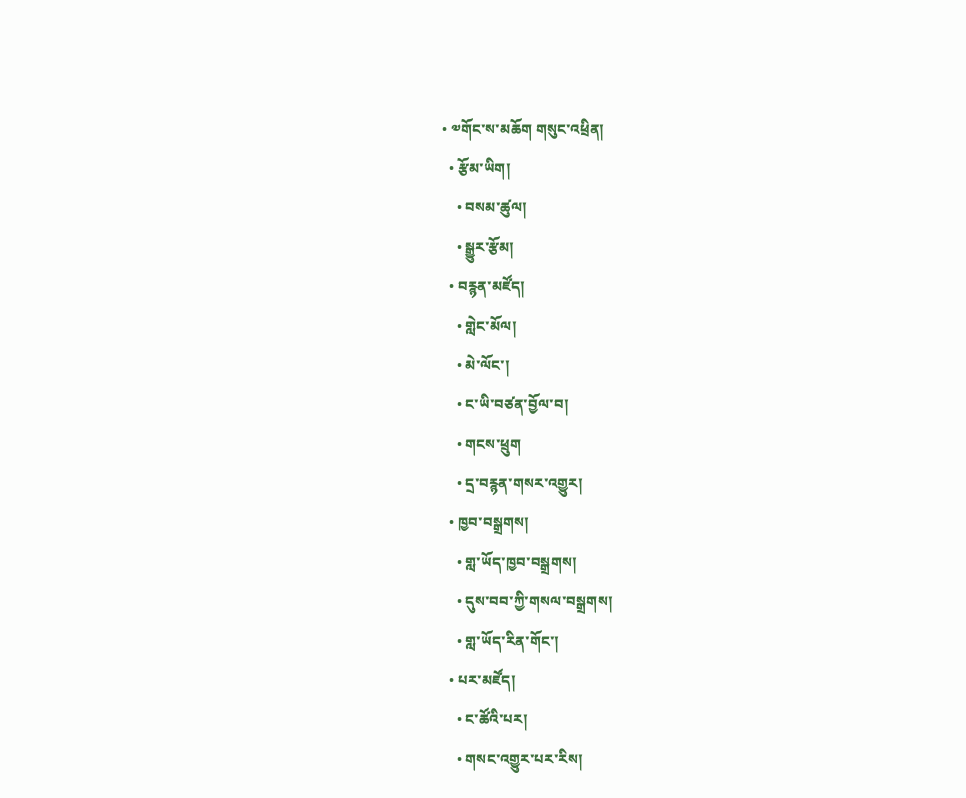• ༧གོང་ས་མཆོག གསུང་འཕྲིན།
  • རྩོམ་ཡིག།
    • བསམ་ཚུལ།
    • སྒྱུར་རྩོམ།
  • བརྙན་མཛོད།
    • གླེང་མོལ།
    • མེ་ལོང་།
    • ང་ཡི་བཙན་བྱོལ་བ།
    • གངས་ཕྲུག
    • དྲ་བརྙན་གསར་འགྱུར།
  • ཁྱབ་བསྒྲགས།
    • གླ་ཡོད་ཁྱབ་བསྒྲགས།
    • དུས་བབ་ཀྱི་གསལ་བསྒྲགས།
    • གླ་ཡོད་རིན་གོང་།
  • པར་མཛོད།
    • ང་ཚོའི་པར།
    • གསང་འགྱུར་པར་རིས།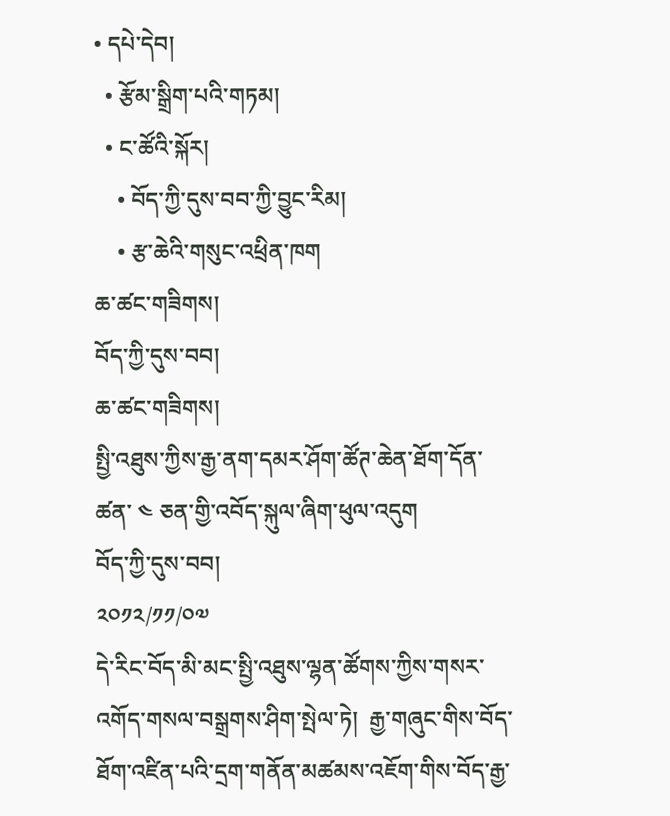• དཔེ་དེབ།
  • རྩོམ་སྒྲིག་པའི་གཏམ།
  • ང་ཚོའི་སྐོར།
    • བོད་ཀྱི་དུས་བབ་ཀྱི་བྱུང་རིམ།
    • རྩ་ཆེའི་གསུང་འཕྲིན་ཁག
ཆ་ཚང་གཟིགས།
བོད་ཀྱི་དུས་བབ།
ཆ་ཚང་གཟིགས།
སྤྱི་འཐུས་ཀྱིས་རྒྱ་ནག་དམར་ཤོག་ཚོཊ་ཆེན་ཐོག་དོན་ཚན་ ༤ ཅན་གྱི་འབོད་སྐུལ་ཞིག་ཕུལ་འདུག
བོད་ཀྱི་དུས་བབ།
༢༠༡༢/༡༡/༠༧
དེ་རིང་བོད་མི་མང་སྤྱི་འཐུས་ལྷན་ཚོགས་ཀྱིས་གསར་འགོད་གསལ་བསྒྲགས་ཤིག་སྤེལ་ཏེ།  རྒྱ་གཞུང་གིས་བོད་ཐོག་འཛིན་པའི་དྲག་གནོན་མཚམས་འཇོག་གིས་བོད་རྒྱ་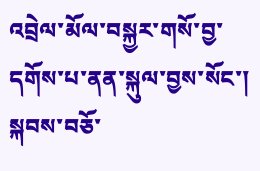འབྲེལ་མོལ་བསྐྱར་གསོ་བྱ་དགོས་པ་ནན་སྐུལ་བྱས་སོང་།
སྐབས་བཅོ་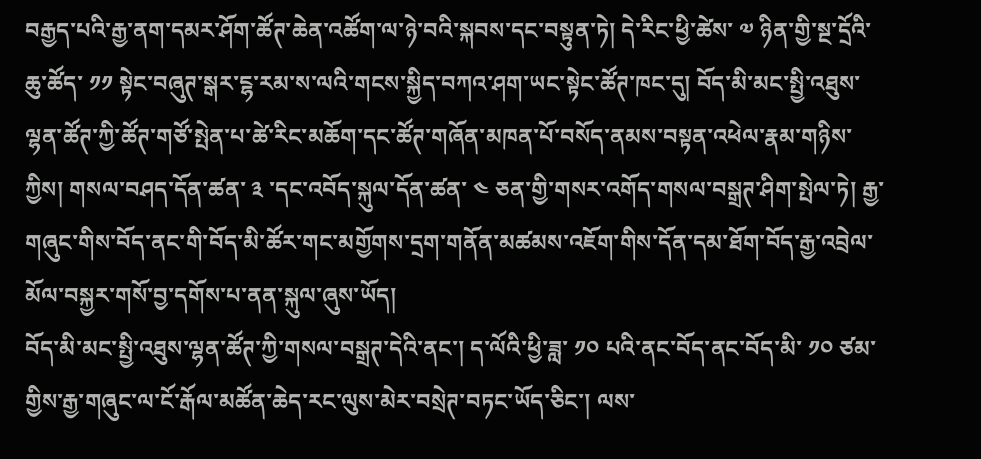བརྒྱད་པའི་རྒྱ་ནག་དམར་ཤོག་ཚོཊ་ཆེན་འཚོག་ལ་ཉེ་བའི་སྐབས་དང་བསྟུན་ཏེ། དེ་རིང་ཕྱི་ཚེས་ ༧ ཉིན་གྱི་སྔ་དྲོའི་ཆུ་ཚོད་ ༡༡ སྟེང་བཞུཊ་སྒར་ངྷ་རམ་ས་ལའི་གངས་སྐྱིད་བཀའ་ཤག་ཡང་སྟེང་ཚོཊ་ཁང་དུ། བོད་མི་མང་སྤྱི་འཐུས་ལྷན་ཚོཊ་ཀྱི་ཚོཊ་གཙོ་སྤེན་པ་ཚེ་རིང་མཆོག་དང་ཚོཊ་གཞོན་མཁན་པོ་བསོད་ནམས་བསྟན་འཕེལ་རྣམ་གཉིས་ཀྱིས། གསལ་བཤད་དོན་ཚན་ ༣ ་དང་འབོད་སྐུལ་དོན་ཚན་ ༤ ཅན་གྱི་གསར་འགོད་གསལ་བསྒྲཊ་ཤིག་སྤེལ་ཏེ། རྒྱ་གཞུང་གིས་བོད་ནང་གི་བོད་མི་ཚོར་གང་མགྱོགས་དྲག་གནོན་མཚམས་འཇོག་གིས་དོན་དམ་ཐོག་བོད་རྒྱ་འབྲེལ་མོལ་བསྐྱར་གསོ་བྱ་དགོས་པ་ནན་སྐུལ་ཞུས་ཡོད།
བོད་མི་མང་སྤྱི་འཐུས་ལྷན་ཚོཊ་ཀྱི་གསལ་བསྒྲཊ་དེའི་ནང་། ད་ལོའི་ཕྱི་ཟླ་ ༡༠ པའི་ནང་བོད་ནང་བོད་མི་ ༡༠ ཙམ་གྱིས་རྒྱ་གཞུང་ལ་ངོ་རྒོལ་མཚོན་ཆེད་རང་ལུས་མེར་བསྲེཊ་བཏང་ཡོད་ཅིང་། ལས་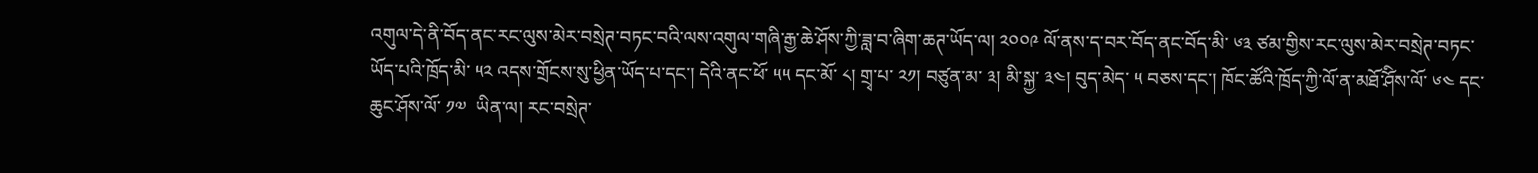འགུལ་དེ་ནི་བོད་ནང་རང་ལུས་མེར་བསྲེཊ་བཏང་བའི་ལས་འགུལ་གཞི་རྒྱ་ཆེ་ཤོས་ཀྱི་ཟླ་བ་ཞིག་ཆཊ་ཡོད་ལ། ༢༠༠༩ ལོ་ནས་ད་བར་བོད་ནང་བོད་མི་ ༦༣ ཙམ་གྱིས་རང་ལུས་མེར་བསྲེཊ་བཏང་ཡོད་པའི་ཁྲོད་མི་ ༥༢ འདས་གྲོངས་སུ་ཕྱིན་ཡོད་པ་དང་། དེའི་ནང་ཕོ་ ༥༥ དང་མོ་ ༨། གྲྭ་པ་ ༢༡། བཙུན་མ་ ༣། མི་སྐྱ་ ༣༤། བུད་མེད་ ༥ བཅས་དང་། ཁོང་ཚོའི་ཁྲོད་ཀྱི་ལོ་ན་མཐོ་ཤོིས་ལོ་ ༦༤ དང་ཆུང་ཤོས་ལོ་ ༡༧  ཡིན་ལ། རང་བསྲེཊ་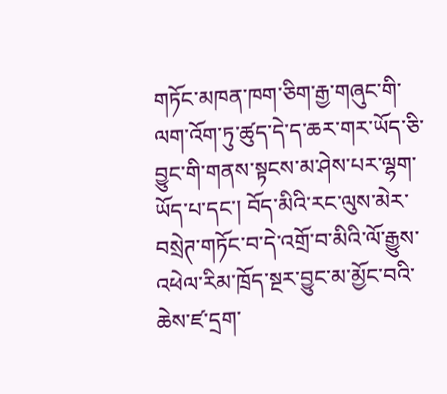གཏོང་མཁན་ཁག་ཅིག་རྒྱ་གཞུང་གི་ལག་འོག་ཏུ་ཚུད་དེ་ད་ཆར་གར་ཡོད་ཅི་བྱུང་གི་གནས་སྟངས་མ་ཤེས་པར་ལྷག་ཡོད་པ་དང་། བོད་མིའི་རང་ལུས་མེར་བསྲེཊ་གཏོང་བ་དེ་འགྲོ་བ་མིའི་ལོ་རྒྱུས་འཕེལ་རིམ་ཁྲོད་སྔར་བྱུང་མ་མྱོང་བའི་ཆེས་ཛ་དྲག་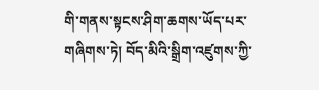གི་གནས་སྟངས་ཤིག་ཆགས་ཡོད་པར་གཞིགས་ཏེ། བོད་མིའི་སྒྲིག་འཛུགས་ཀྱི་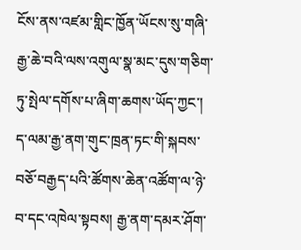ངོས་ནས་འཛམ་གླིང་ཁྱོན་ཡོངས་སུ་གཞི་རྒྱ་ཆེ་བའི་ལས་འགུལ་སྣ་མང་དུས་གཅིག་ཏུ་སྤེལ་དགོས་པ་ཞིག་ཆགས་ཡོད་ཀྱང་། ད་ལམ་རྒྱ་ནག་གུང་ཁྲན་ཏང་གི་སྐབས་བཅོ་བརྒྱད་པའི་ཚོགས་ཆེན་འཚོག་ལ་ཉེ་བ་དང་འཁེལ་སྟབས། རྒྱ་ནག་དམར་ཤོག་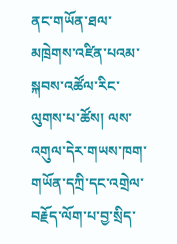ནང་གཡོན་ཐལ་མཁྲེགས་འཛིན་པའམ་སྐབས་འཚོལ་རིང་ལུགས་པ་ཚོས། ལས་འགུལ་དེར་གཡས་ཁག་གཡོན་དཀྲི་དང་འགྲེལ་བརྗོད་ལོག་པ་བྱ་སྲིད་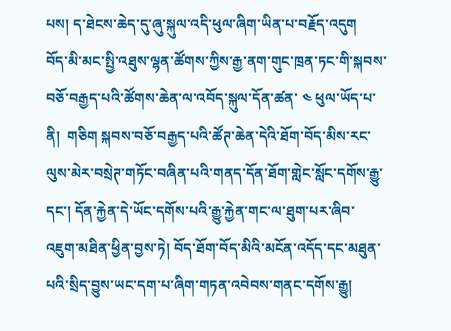པས། ད་ཐེངས་ཆེད་དུ་ཞུ་སྐུལ་འདི་ཕུལ་ཞིག་ཡིན་པ་བརྗོད་འདུག
བོད་མི་མང་སྤྱི་འཐུས་ལྷན་ཚོགས་ཀྱིས་རྒྱ་ནག་གུང་ཁྲན་ཏང་གི་སྐབས་བཅོ་བརྒྱད་པའི་ཚོགས་ཆེན་ལ་འབོད་སྐུལ་དོན་ཚན་ ༤ ཕུལ་ཡོད་པ་ནི།  གཅིག སྐབས་བཅོ་བརྒྱད་པའི་ཚོཊ་ཆེན་དེའི་ཐོག་བོད་མིས་རང་ལུས་མེར་བསྲེཊ་གཏོང་བཞིན་པའི་གནད་དོན་ཐོག་གླེང་སློང་དགོས་རྒྱུ་དང་། དོན་རྐྱེན་དེ་ཡོང་དགོས་པའི་རྒྱུ་རྐྱེན་གང་ལ་ཐུག་པར་ཞིབ་འཇུག་མཐིན་ཕྱིན་བྱས་ཏེ། བོད་ཐོག་བོད་མིའི་མངོན་འདོད་དང་མཐུན་པའི་སྲིད་བྱུས་ཡང་དག་པ་ཞིག་གཏན་འབེབས་གནང་དགོས་རྒྱུ།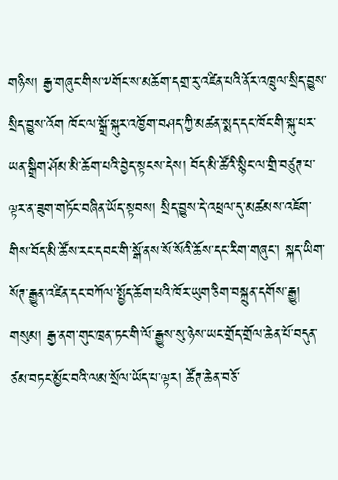གཉིས། རྒྱ་གཞུང་གིས་༸གོང་ས་མཆོག་དགྲ་རུ་འཛིན་པའི་ནོར་འཁྲུལ་སྲིད་བྱུས་སྲིད་བྱུས་འོག ཁོང་ལ་སྒྲོ་སྐུར་འཁྱོག་བཤད་ཀྱི་མཚན་སྨད་དང་ཁོང་གི་སྐུ་པར་ཡན་སྒྲིག་ཤོམ་མི་ཆོག་པའི་བྱེད་སྟངས་དེས། བོད་མི་ཚོའི་སྙིང་ལ་གྲི་བཙུཊ་པ་ལྟར་ན་ཟུག་གཏོང་བཞིན་ཡོད་སྟབས། སྲིད་བྱུས་དེ་འཕྲལ་དུ་མཚམས་འཇོག་གིས་བོད་མི་ཚོས་རང་དབང་གི་སྒོ་ནས་སོ་སོའི་ཆོས་དང་རིག་གཞུང་། སྐད་ཡིག་སོཊ་རྒྱུན་འཛིན་དང་བཀོལ་སྤྱོད་ཆོག་པའི་ཁོར་ཡུག་ཅིག་བསྐྲུན་དགོས་རྒྱུ། གསུམ། རྒྱ་ནག་གུང་ཁྲན་ཏང་གི་ལོ་རྒྱུས་སུ་ཉེས་ཡང་གྲོད་གྲོལ་ཆེན་པོ་བདུན་ཙམ་བཏང་མྱོང་བའི་ལམ་སྲོལ་ཡོད་པ་ལྟར། ཚོཊ་ཆེན་བཅོ་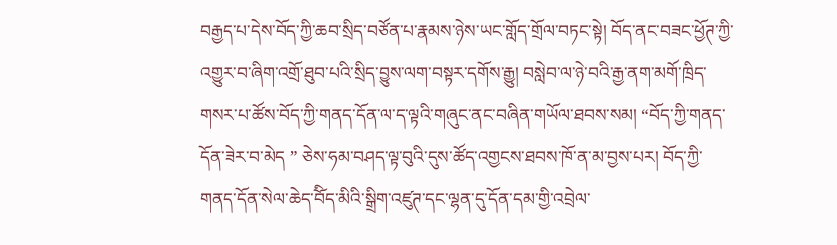བརྒྱད་པ་དེས་བོད་ཀྱི་ཆབ་སྲིད་བཙོན་པ་རྣམས་ཉེས་ཡང་གློད་གྲོལ་བཏང་སྟེ། བོད་ནང་བཟང་ཕྱོཊ་ཀྱི་འགྱུར་བ་ཞིག་འགྲོ་ཐུབ་པའི་སྲིད་བྱུས་ལག་བསྟར་དགོས་རྒྱུ། བསླེབ་ལ་ཉེ་བའི་རྒྱ་ནག་མགོ་ཁྲིད་གསར་པ་ཚོས་བོད་ཀྱི་གནད་དོན་ལ་ད་ལྟའི་གཞུང་ནང་བཞིན་གཡོལ་ཐབས་སམ། “བོད་ཀྱི་གནད་དོན་ཟེར་བ་མེད ” ཅེས་ཧམ་བཤད་ལྟ་བུའི་དུས་ཚོད་འགྱངས་ཐབས་ཁོ་ན་མ་བྱས་པར། བོད་ཀྱི་གནད་དོན་སེལ་ཆེད་བོིད་མིའི་སྒྲིག་འཛུཊ་དང་ལྷན་དུ་དོན་དམ་གྱི་འབྲེལ་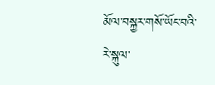མོལ་བསྐྱར་གསོ་ཡོང་བའི་རེ་སྐུལ་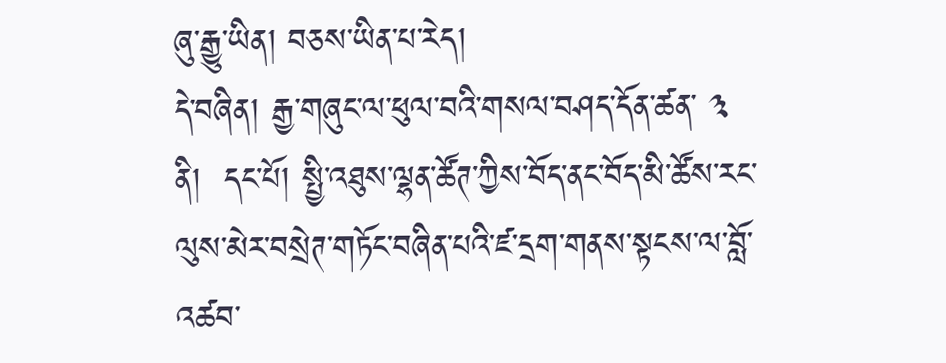ཞུ་རྒྱུ་ཡིན། བཅས་ཡིན་པ་རེད།
དེ་བཞིན། རྒྱ་གཞུང་ལ་ཕུལ་བའི་གསལ་བཤད་དོན་ཚན་ ༣ ནི།  དང་པོ། སྤྱི་འཐུས་ལྷན་ཚོཊ་ཀྱིས་བོད་ནང་བོད་མི་ཚོས་རང་ལུས་མེར་བསྲེཊ་གཏོང་བཞིན་པའི་ཛ་དྲག་གནས་སྟངས་ལ་བློ་འཚབ་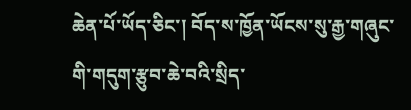ཆེན་པོ་ཡོད་ཅིང་། བོད་ས་ཁྱོན་ཡོངས་སུ་རྒྱ་གཞུང་གི་གདུག་རྩུབ་ཆེ་བའི་སྲིད་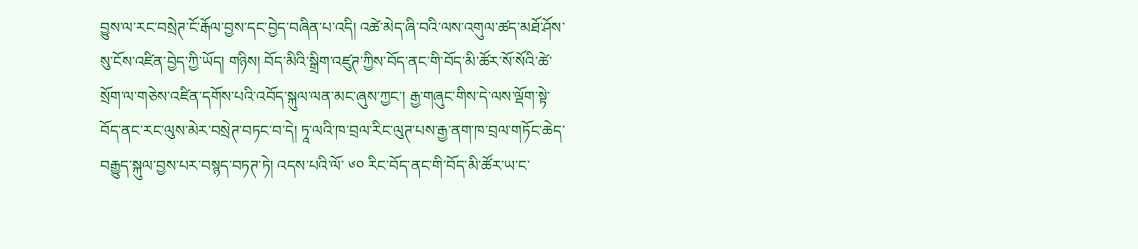བྱུས་ལ་རང་བསྲེཊ་ངོ་རྒོལ་བྱས་དང་བྱེད་བཞིན་པ་འདི། འཚེ་མེད་ཞི་བའི་ལས་འགུལ་ཚད་མཐོ་ཤོས་སུ་ངོས་འཛིན་བྱེད་ཀྱི་ཡོད། གཉིས། བོད་མིའི་སྒྲིག་འཛུཊ་ཀྱིས་བོད་ནང་གི་བོད་མི་ཚོར་སོ་སོའི་ཚེ་སྲོག་ལ་གཅེས་འཛིན་དགོས་པའི་འབོད་སྐུལ་ལན་མང་ཞུས་ཀྱང་། རྒྱ་གཞུང་གིས་དེ་ལས་ལྡོག་སྟེ་བོད་ནང་རང་ལུས་མེར་བསྲེཊ་བཏང་བ་དེ། ཏཱ་ལའི་ཁ་བྲལ་རིང་ལུཊ་པས་རྒྱ་ནག་ཁ་བྲལ་གཏོང་ཆེད་བརྒྱུད་སྐུལ་བྱས་པར་བསྙད་བཏཊ་ཏེ། འདས་པའི་ལོ་ ༦༠ རིང་བོད་ནང་གི་བོད་མི་ཚོར་ཡ་ང་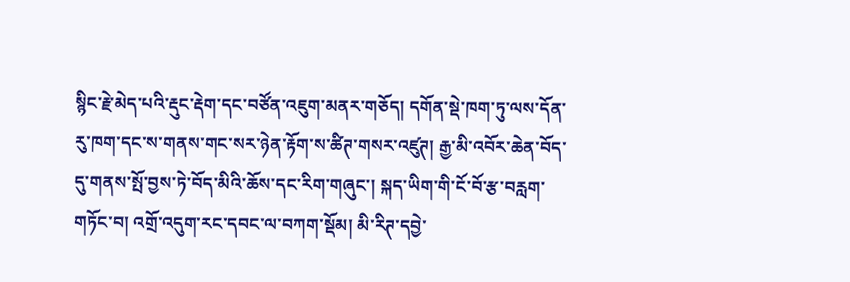སྙིང་རྗེ་མེད་པའི་རྡུང་རྡེག་དང་བཙོན་འཇུག་མནར་གཅོད། དགོན་སྡེ་ཁག་ཏུ་ལས་དོན་རུ་ཁག་དང་ས་གནས་གང་སར་ཉེན་རྟོག་ས་ཚིཊ་གསར་འཛུཊ། རྒྱ་མི་འབོར་ཆེན་བོད་དུ་གནས་སྤོ་བྱས་ཏེ་བོད་མིའི་ཆོས་དང་རིག་གཞུང་། སྐད་ཡིག་གི་ངོ་བོ་རྩ་བརླག་གཏོང་བ། འགྲོ་འདུག་རང་དབང་ལ་བཀག་སྡོམ། མི་རིཊ་དབྱེ་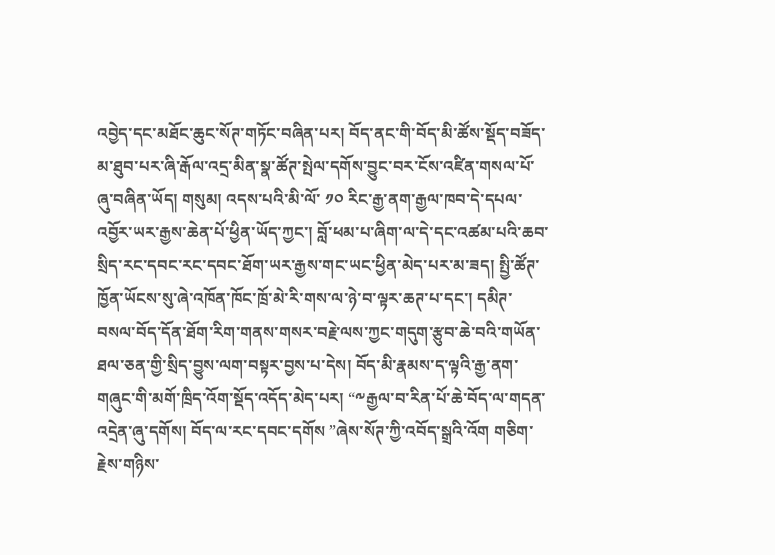འབྱེད་དང་མཐོང་ཆུང་སོཊ་གཏོང་བཞིན་པར། བོད་ནང་གི་བོད་མི་ཚོས་སྡོད་བཟོད་མ་ཐུབ་པར་ཞི་རྒོལ་འདྲ་མིན་སྣ་ཚོཊ་སྤེལ་དགོས་བྱུང་བར་ངོས་འཛིན་གསལ་པོ་ཞུ་བཞིན་ཡོད། གསུམ། འདས་པའི་མི་ལོ་ ༡༠ རིང་རྒྱ་ནག་རྒྱལ་ཁབ་དེ་དཔལ་འབྱོར་ཡར་རྒྱས་ཆེན་པོ་ཕྱིན་ཡོད་ཀྱང་། བློ་ཕམ་པ་ཞིག་ལ་དེ་དང་འཚམ་པའི་ཆབ་སྲིད་རང་དབང་རང་དབང་ཐོག་ཡར་རྒྱས་གང་ཡང་ཕྱིན་མེད་པར་མ་ཟད། སྤྱི་ཚོཊ་ཁྱོན་ཡོངས་སུ་ཞེ་འཁོན་ཁོང་ཁྲོ་མེ་རི་གས་ལ་ཉེ་བ་ལྟར་ཆཊ་པ་དང་། དམིཊ་བསལ་བོད་དོན་ཐོག་རིག་གནས་གསར་བརྗེ་ལས་ཀྱང་གདུག་རྩུབ་ཆེ་བའི་གཡོན་ཐལ་ཅན་གྱི་སྲིད་བྱུས་ལག་བསྟར་བྱས་པ་དེས། བོད་མི་རྣམས་ད་ལྟའི་རྒྱ་ནག་གཞུང་གི་མགོ་ཁྲིད་འོག་སྡོད་འདོད་མེད་པར། “༸རྒྱལ་བ་རིན་པོ་ཆེ་བོད་ལ་གདན་འདྲེན་ཞུ་དགོས། བོད་ལ་རང་དབང་དགོས ”ཞེས་སོཊ་ཀྱི་འབོད་སྒྲའི་འོག གཅིག་རྗེས་གཉིས་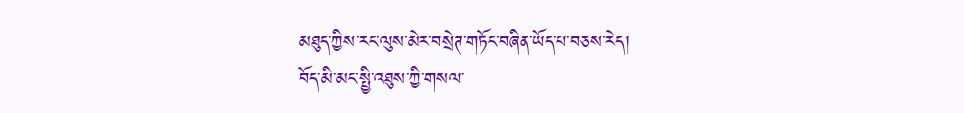མཐུད་ཀྱིས་རང་ལུས་མེར་བསྲེཊ་གཏོང་བཞིན་ཡོད་པ་བཅས་རེད།
བོད་མི་མང་སྤྱི་འཐུས་ཀྱི་གསལ་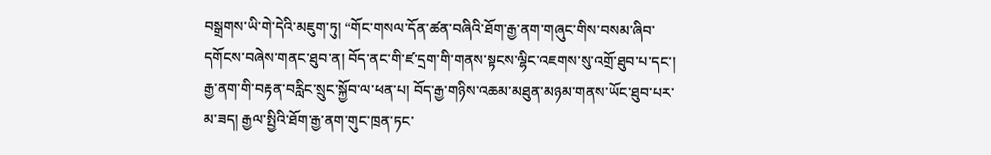བསྒྲགས་ཡི་གེ་དེའི་མཇུག་ཏུ། “གོང་གསལ་དོན་ཚན་བཞིའི་ཐོག་རྒྱ་ནག་གཞུང་གིས་བསམ་ཞིབ་དགོངས་བཞེས་གནང་ཐུབ་ན། བོད་ནང་གི་ཛ་དྲག་གི་གནས་སྟངས་ལྷིང་འཇགས་སུ་འགྲོ་ཐུབ་པ་དང་། རྒྱ་ནག་གི་བརྟན་བརླིང་སྲུང་སྐྱོབ་ལ་ཕན་པ། བོད་རྒྱ་གཉིས་འཆམ་མཐུན་མཉམ་གནས་ཡོང་ཐུབ་པར་མ་ཟད། རྒྱལ་སྤྱིའི་ཐོག་རྒྱ་ནག་གུང་ཁྲན་ཏང་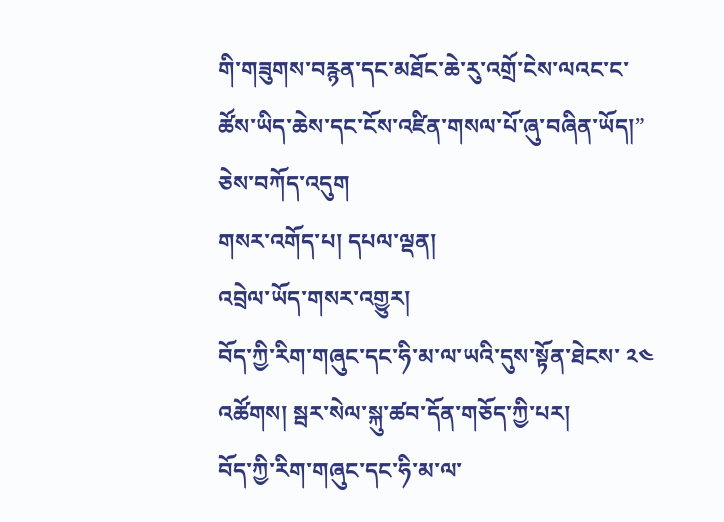གི་གཟུགས་བརྙན་དང་མཐོང་ཆེ་རུ་འགྲོ་ངེས་ལའང་ང་ཚོས་ཡིད་ཆེས་དང་ངོས་འཛིན་གསལ་པོ་ཞུ་བཞིན་ཡོད།” ཅེས་བཀོད་འདུག
གསར་འགོད་པ། དཔལ་ལྡན།
འབྲེལ་ཡོད་གསར་འགྱུར།
བོད་ཀྱི་རིག་གཞུང་དང་ཧི་མ་ལ་ཡའི་དུས་སྟོན་ཐེངས་ ༢༤ འཚོགས། སྦར་སེལ་སྐུ་ཚབ་དོན་གཅོད་ཀྱི་པར།
བོད་ཀྱི་རིག་གཞུང་དང་ཧི་མ་ལ་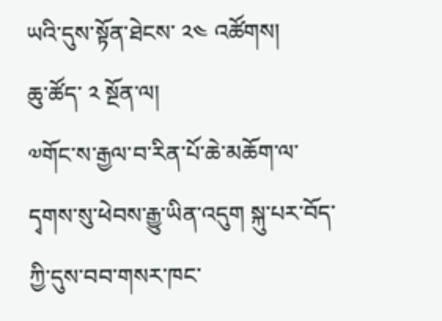ཡའི་དུས་སྟོན་ཐེངས་ ༢༤ འཚོགས།
ཆུ་ཚོད་ ༢ སྔོན་ལ།
༧གོང་ས་རྒྱལ་བ་རིན་པོ་ཆེ་མཆོག་ལ་དྭགས་སུ་ཕེབས་རྒྱུ་ཡིན་འདུག སྐུ་པར་བོད་ཀྱི་དུས་བབ་གསར་ཁང་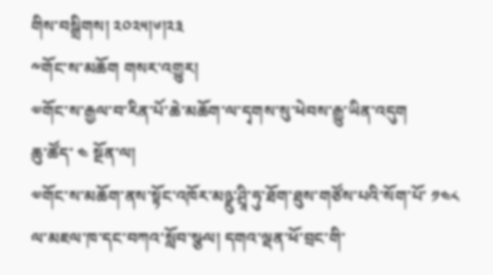གིས་བསྒྲིགས། ༢༠༢༥།༦།༢༣
༸གོང་ས་མཆོག གསར་འགྱུར།
༧གོང་ས་རྒྱལ་བ་རིན་པོ་ཆེ་མཆོག་ལ་དྭགས་སུ་ཕེབས་རྒྱུ་ཡིན་འདུག
ཆུ་ཚོད་ ༤ སྔོན་ལ།
༧གོང་ས་མཆོག་ནས་སྟོང་འཁོར་མཉྫུ་ཤྲཱི་ཧུ་ཐོག་ཐུས་གཙོས་པའི་སོག་པོ་ ༡༤༨ ལ་མཇལ་ཁ་དང་བཀའ་སློབ་སྩལ། དགའ་ལྡན་ཕོ་བྲང་གི་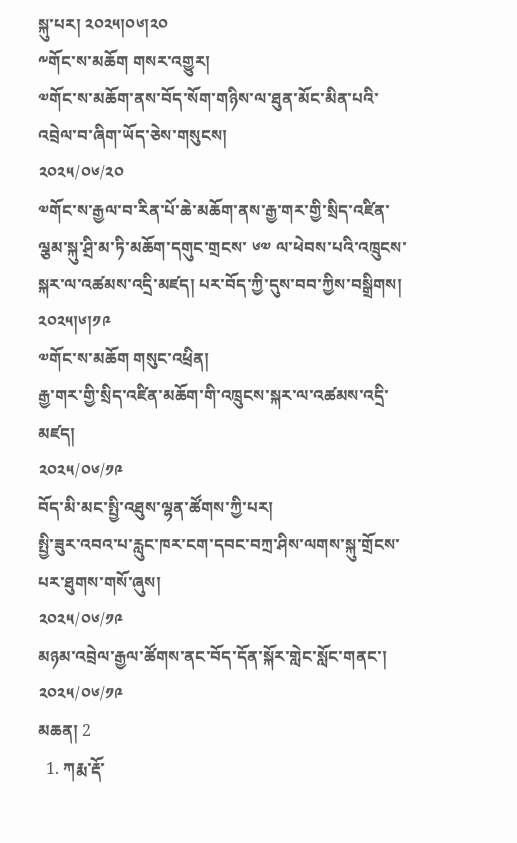སྐུ་པར། ༢༠༢༥།༠༦།༢༠
༸གོང་ས་མཆོག གསར་འགྱུར།
༧གོང་ས་མཆོག་ནས་བོད་སོག་གཉིས་ལ་ཐུན་མོང་མིན་པའི་འབྲེལ་བ་ཞིག་ཡོད་ཅེས་གསུངས།
༢༠༢༥/༠༦/༢༠
༧གོང་ས་རྒྱལ་བ་རིན་པོ་ཆེ་མཆོག་ནས་རྒྱ་གར་གྱི་སྲིད་འཛིན་ལྕམ་སྐུ་ཤྲི་མ་ཏི་མཆོག་དགུང་གྲངས་ ༦༧ ལ་ཕེབས་པའི་འཁྲུངས་སྐར་ལ་འཚམས་འདྲི་མཛད། པར་བོད་ཀྱི་དུས་བབ་ཀྱིས་བསྒྲིགས། ༢༠༢༥།༦།༡༩
༧གོང་ས་མཆོག གསུང་འཕྲིན།
རྒྱ་གར་གྱི་སྲིད་འཛིན་མཆོག་གི་འཁྲུངས་སྐར་ལ་འཚམས་འདྲི་མཛད།
༢༠༢༥/༠༦/༡༩
བོད་མི་མང་སྤྱི་འཐུས་ལྷན་ཚོགས་ཀྱི་པར།
སྤྱི་ཟུར་འབའ་པ་རླུང་ཁར་ངག་དབང་བཀྲ་ཤིས་ལགས་སྐུ་གྲོངས་པར་ཐུགས་གསོ་ཞུས།
༢༠༢༥/༠༦/༡༩
མཉམ་འབྲེལ་རྒྱལ་ཚོགས་ནང་བོད་དོན་སྐོར་གླེང་སློང་གནང་།
༢༠༢༥/༠༦/༡༩
མཆན། 2
  1. ཀརྨ་རྡོ་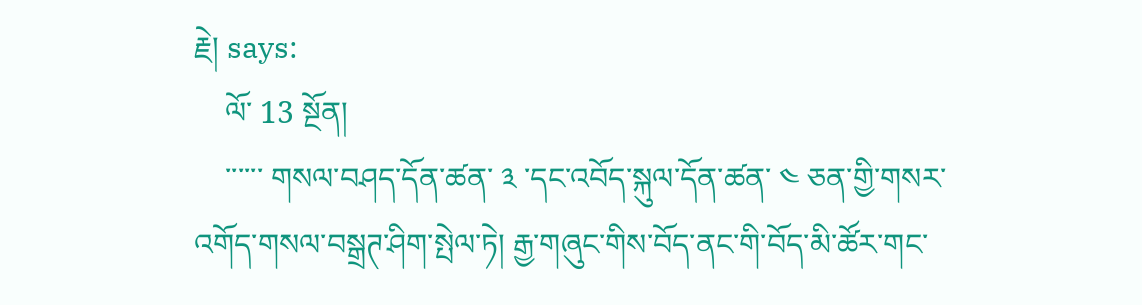རྗེ། says:
    ལོ་ 13 སྔོན།
    ་་་་་་ གསལ་བཤད་དོན་ཚན་ ༣ ་དང་འབོད་སྐུལ་དོན་ཚན་ ༤ ཅན་གྱི་གསར་འགོད་གསལ་བསྒྲཊ་ཤིག་སྤེལ་ཏེ། རྒྱ་གཞུང་གིས་བོད་ནང་གི་བོད་མི་ཚོར་གང་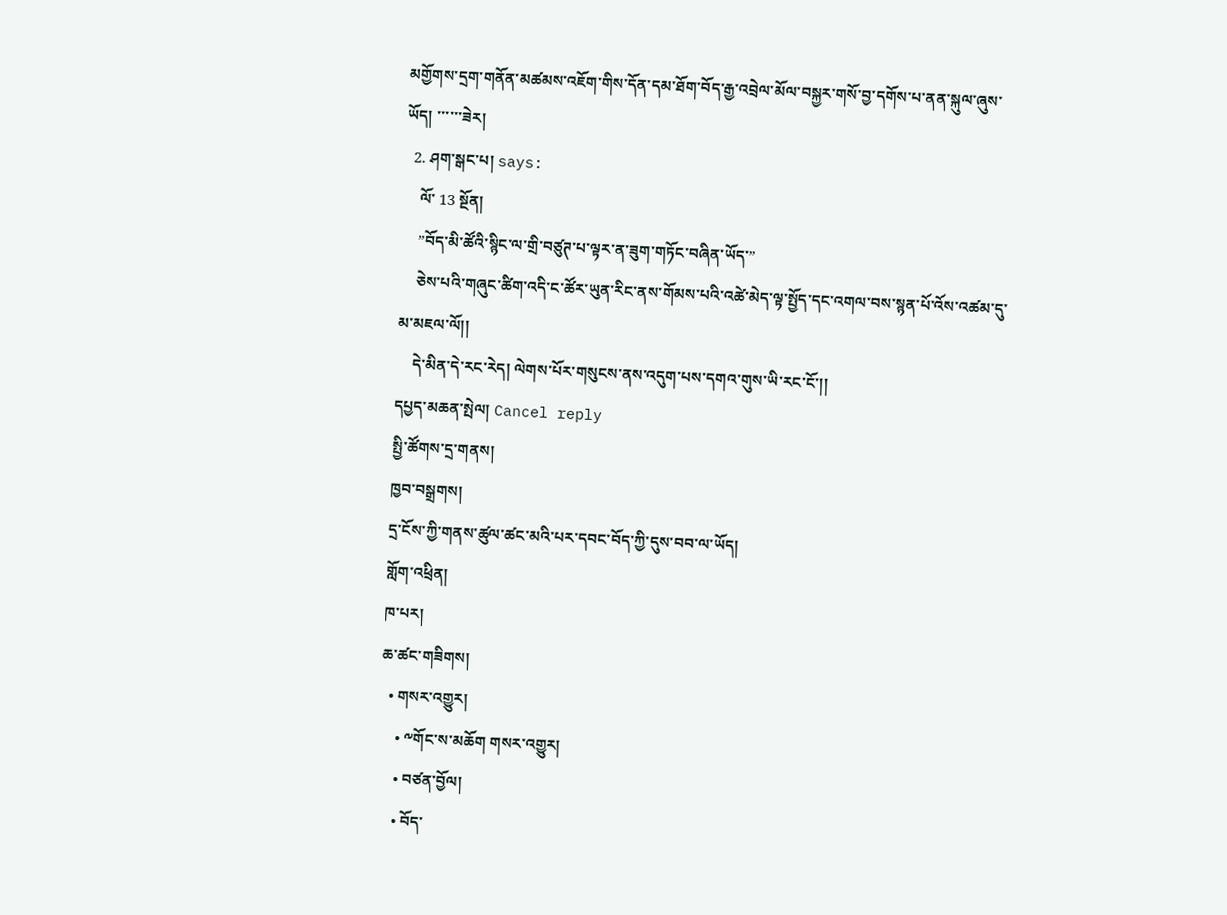མགྱོགས་དྲག་གནོན་མཚམས་འཇོག་གིས་དོན་དམ་ཐོག་བོད་རྒྱ་འབྲེལ་མོལ་བསྐྱར་གསོ་བྱ་དགོས་པ་ནན་སྐུལ་ཞུས་ཡོད། ་་་་་་ཟེར།
  2. ཤག་སྒང་པ། says:
    ལོ་ 13 སྔོན།
    ”བོད་མི་ཚོའི་སྙིང་ལ་གྲི་བཙུཊ་པ་ལྟར་ན་ཟུག་གཏོང་བཞིན་ཡོད་”
    ཅེས་པའི་གཞུང་ཚིག་འདི་ང་ཚོར་ཡུན་རིང་ནས་གོམས་པའི་འཚེ་མེད་ལྟ་སྤྱོད་དང་འགལ་བས་སྙན་པོ་འོས་འཚམ་དུ་མ་མཇལ་ལོ།།
    དེ་མིན་དེ་རང་རེད། ལེགས་པོར་གསུངས་ནས་འདུག་པས་དགའ་གུས་ཡི་རང་ངོ་།།
དཔྱད་མཆན་སྤེལ། Cancel reply
སྤྱི་ཚོགས་དྲ་གནས།
ཁྱབ་བསྒྲགས།
དྲ་ངོས་ཀྱི་གནས་ཚུལ་ཚང་མའི་པར་དབང་བོད་ཀྱི་དུས་བབ་ལ་ཡོད།
གློག་འཕྲིན།
ཁ་པར།
ཆ་ཚང་གཟིགས།
  • གསར་འགྱུར།
    • ༸གོང་ས་མཆོག གསར་འགྱུར།
    • བཙན་བྱོལ།
    • བོད་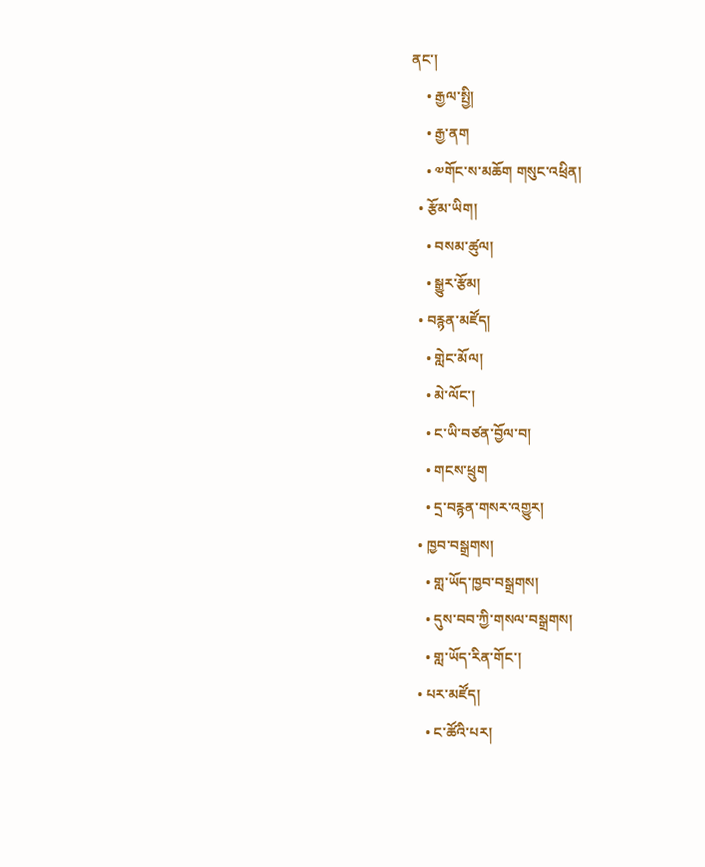ནང་།
    • རྒྱལ་སྤྱི།
    • རྒྱ་ནག
    • ༧གོང་ས་མཆོག གསུང་འཕྲིན།
  • རྩོམ་ཡིག།
    • བསམ་ཚུལ།
    • སྒྱུར་རྩོམ།
  • བརྙན་མཛོད།
    • གླེང་མོལ།
    • མེ་ལོང་།
    • ང་ཡི་བཙན་བྱོལ་བ།
    • གངས་ཕྲུག
    • དྲ་བརྙན་གསར་འགྱུར།
  • ཁྱབ་བསྒྲགས།
    • གླ་ཡོད་ཁྱབ་བསྒྲགས།
    • དུས་བབ་ཀྱི་གསལ་བསྒྲགས།
    • གླ་ཡོད་རིན་གོང་།
  • པར་མཛོད།
    • ང་ཚོའི་པར།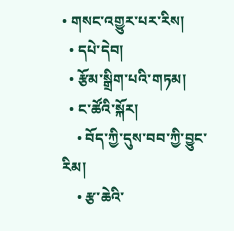• གསང་འགྱུར་པར་རིས།
  • དཔེ་དེབ།
  • རྩོམ་སྒྲིག་པའི་གཏམ།
  • ང་ཚོའི་སྐོར།
    • བོད་ཀྱི་དུས་བབ་ཀྱི་བྱུང་རིམ།
    • རྩ་ཆེའི་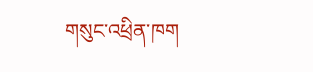གསུང་འཕྲིན་ཁག